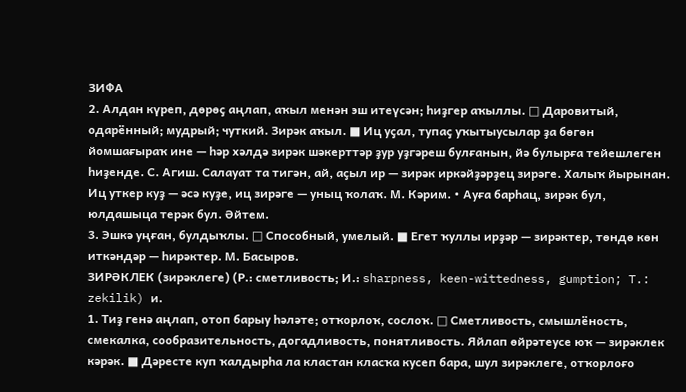ЗИФА
2. Алдан күреп, дөрөҫ аңлап, аҡыл менән эш итеүсән; һиҙгер аҡыллы. □ Даровитый, одарённый; мудрый; чуткий. Зирәк аҡыл. ■ Иц уҫал, тупаҫ уҡытыусылар ҙа бөгөн йомшағыраҡ ине — һәр хәлдә зирәк шәкерттәр ҙур уҙгәреш булғанын, йә булырға тейешлеген һиҙенде. С. Агиш. Салауат та тигән, ай, аҫыл ир — зирәк иркәйҙәрҙец зирәге. Халыҡ йырынан. Иц уткер куҙ — әсә куҙе, иц зирәге — уныц ҡолаҡ. М. Кәрим. • Ауға барһац, зирәк бул, юлдашыца терәк бул. Әйтем.
3. Эшкә уңған, булдыҡлы. □ Способный, умелый. ■ Егет ҡуллы ирҙәр — зирәктер, төндө көн иткәндәр — һирәктер. М. Басыров.
ЗИРӘКЛЕК (зирәклеге) (Р.: сметливость; И.: sharpness, keen-wittedness, gumption; T.: zekilik) и.
1. Тиҙ генә аңлап, отоп барыу һәләте; отҡорлоҡ, сослоҡ. □ Сметливость, смышлёность, смекалка, сообразительность, догадливость, понятливость. Яйлап өйрәтеусе юҡ — зирәклек кәрәк. ■ Дәресте куп ҡалдырһа ла кластан класҡа кусеп бара, шул зирәклеге, отҡорлоғо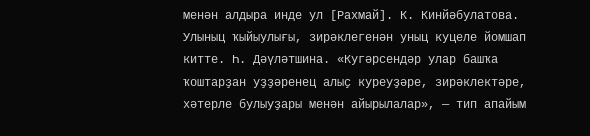менән алдыра инде ул [Рахмай]. К. Кинйәбулатова. Улыныц ҡыйыулығы, зирәклегенән уныц куцеле йомшап китте. Һ. Дәүләтшина. «Кугәрсендәр улар башҡа ҡоштарҙан уҙҙәренец алыҫ куреуҙәре, зирәклектәре, хәтерле булыуҙары менән айырылалар», — тип апайым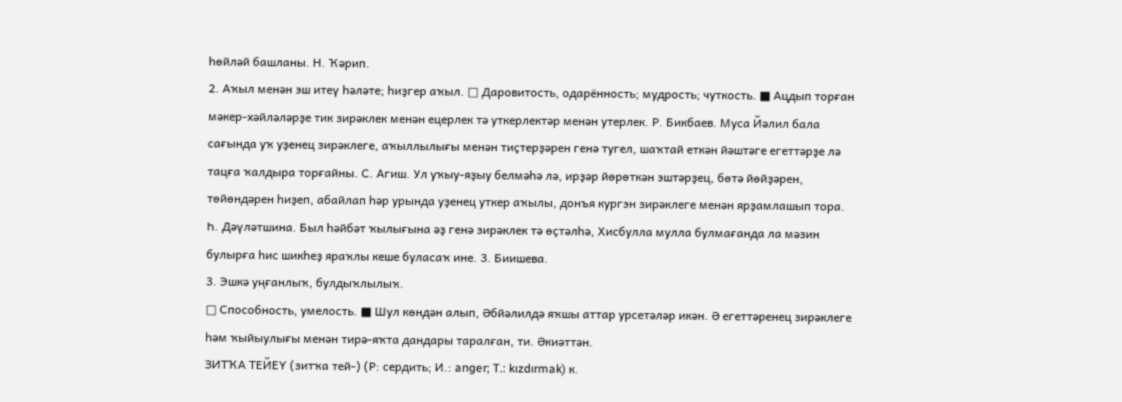һөйләй башланы. Н. Ҡәрип.
2. Аҡыл менән эш итеү һәләте; һиҙгер аҡыл. □ Даровитость, одарённость; мудрость; чуткость. ■ Ацдып торған мәкер-хәйләләрҙе тик зирәклек менән ецерлек тә уткерлектәр менән утерлек. Р. Бикбаев. Муса Йәлил бала сағында уҡ уҙенец зирәклеге, аҡыллылығы менән тиҫтерҙәрен генә тугел, шаҡтай еткән йәштәге егеттәрҙе лә тацға ҡалдыра торғайны. С. Агиш. Ул уҡыу-яҙыу белмәһә лә, ирҙәр йөрөткән эштәрҙец, бөтә йөйҙәрен, төйөндәрен һиҙеп, абайлап һәр урында уҙенец уткер аҡылы, донъя кургэн зирәклеге менән ярҙамлашып тора.
Һ. Дәүләтшина. Был һәйбәт ҡылығына әҙ генә зирәклек тә өҫтәлһә, Хисбулла мулла булмағанда ла мәзин булырға һис шикһеҙ яраҡлы кеше буласаҡ ине. 3. Биишева.
3. Эшкә уңғанлыҡ, булдыҡлылыҡ.
□ Способность, умелость. ■ Шул көндән алып, Әбйәлилдә яҡшы аттар урсетәләр икән. Ә егеттәренец зирәклеге һәм ҡыйыулығы менән тирә-яҡта дандары таралған, ти. Әкиәттән.
ЗИТҠА ТЕЙЕҮ (зитҡа тей-) (Р: сердить; И.: anger; T.: kızdırmak) к.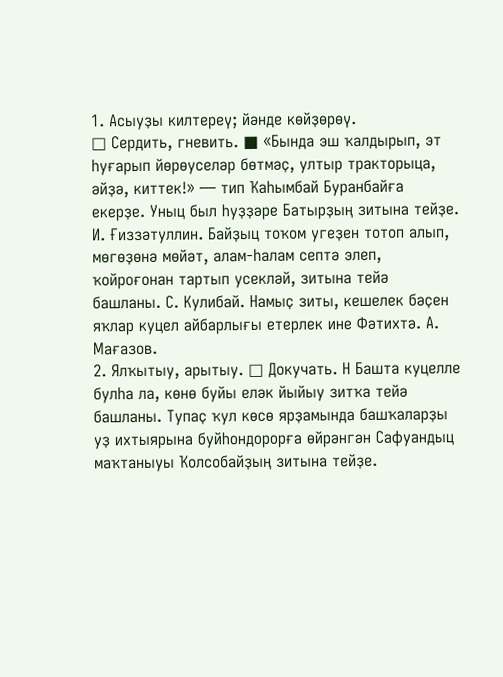1. Асыуҙы килтереү; йәнде көйҙөрөү.
□ Сердить, гневить. ■ «Бында эш ҡалдырып, эт һуғарып йөрөуселәр бөтмәҫ, ултыр тракторыца, әйҙә, киттек!» — тип Ҡаһымбай Буранбайға екерҙе. Уныц был һуҙҙәре Батырҙың зитына тейҙе. И. Ғиззәтуллин. Байҙыц тоҡом угеҙен тотоп алып, мөгөҙөнә мөйәт, алам-һалам септә элеп, ҡойроғонан тартып усекләй, зитына тейә башланы. С. Кулибай. Намыҫ зиты, кешелек бәҫен яҡлар куцел айбарлығы етерлек ине Фәтихтә. А. Мағазов.
2. Ялҡытыу, арытыу. □ Докучать. Н Башта куцелле булһа ла, көнө буйы еләк йыйыу зитҡа тейә башланы. Тупаҫ ҡул көсө ярҙамында башҡаларҙы уҙ ихтыярына буйһондорорға өйрәнгән Сафуандыц маҡтаныуы Ҡолсобайҙың зитына тейҙе.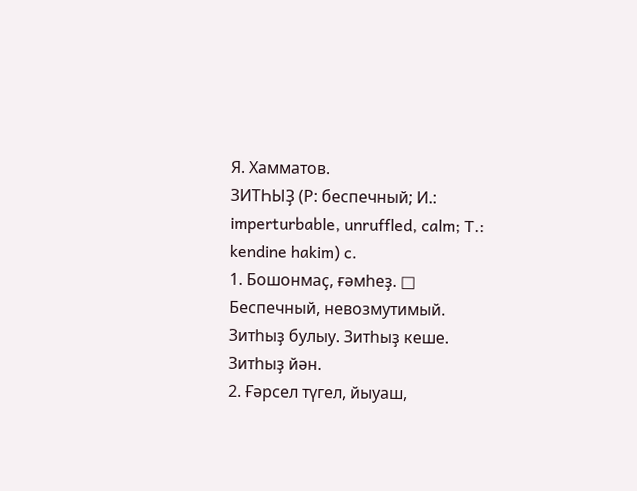Я. Хамматов.
ЗИТҺЫҘ (Р: беспечный; И.: imperturbable, unruffled, calm; T.: kendine hakim) c.
1. Бошонмаҫ, ғәмһеҙ. □ Беспечный, невозмутимый. Зитһыҙ булыу. Зитһыҙ кеше. Зитһыҙ йән.
2. Ғәрсел түгел, йыуаш,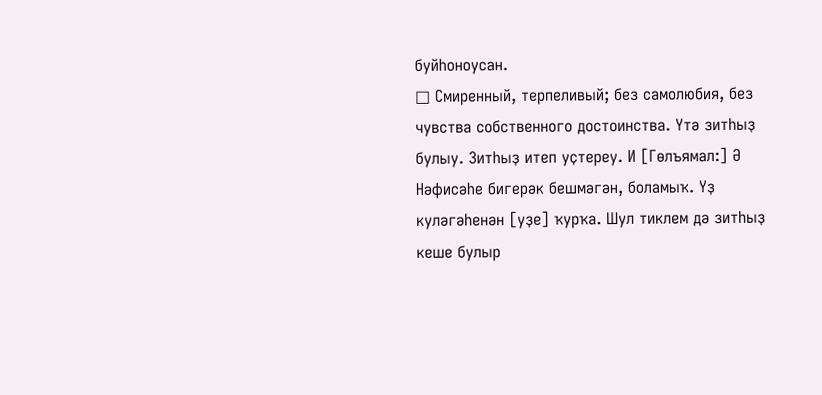буйһоноусан.
□ Смиренный, терпеливый; без самолюбия, без чувства собственного достоинства. Үтә зитһыҙ булыу. Зитһыҙ итеп уҫтереу. И [Гөлъямал:] Ә Нәфисәһе бигерәк бешмәгән, боламыҡ. Үҙ куләгәһенән [уҙе] ҡурҡа. Шул тиклем дә зитһыҙ кеше булыр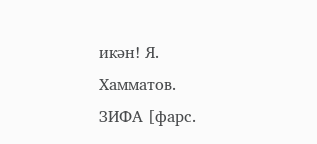икән! Я. Хамматов.
ЗИФА [фарс.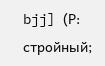bjj] (Р: стройный;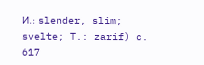И.: slender, slim; svelte; T.: zarif) c.
617